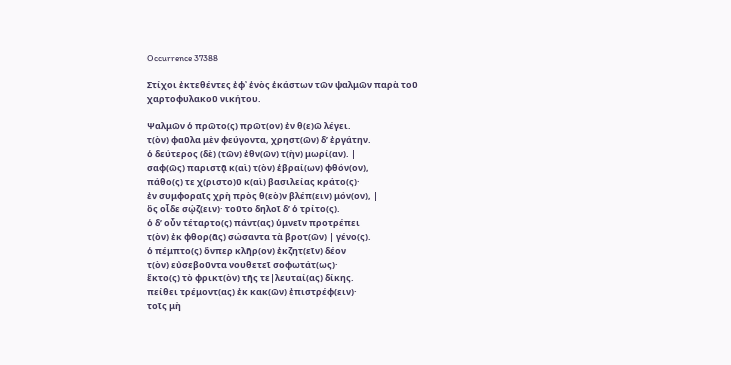Occurrence 37388

Στίχοι ἐκτεθέντες ἐφ᾿ ἑνὸς ἑκάστων τῶν ψαλμῶν παρὰ τοῦ χαρτοφυλακοῦ νικήτου.

Ψαλμῶν ὁ πρῶτο(ς) πρῶτ(ον) ἐν θ(ε)ῶ λέγει.
τ(ὸν) φαῦλα μὲν φεύγοντα, χρηστ(ῶν) δ’ ἐργάτην.
ὁ δεύτερος (δὲ) (τῶν) ἐθν(ῶν) τ(ὴν) μωρί(αν). |
σαφ(ῶς) παριστᾷ κ(αὶ) τ(ὸν) ἑβραί(ων) φθόν(ον),
πάθο(ς) τε χ(ριστο)ῦ κ(αὶ) βασιλείας κράτο(ς)·
ἐν συμφοραῖς χρὴ πρὸς θ(εὸ)ν βλέπ(ειν) μόν(ον), |
ὃς οἶδε σῴζ(ειν)· τοῦτο δηλοῖ δ’ ὁ τρίτο(ς).
ὁ δ’ οὖν τέταρτο(ς) πάντ(ας) ὑμνεῖν προτρέπει
τ(ὸν) ἐκ φθορ(ᾶς) σώσαντα τὰ βροτ(ῶν) | γένο(ς).
ὁ πέμπτο(ς) ὅνπερ κλῆρ(ον) ἐκζητ(εῖν) δέον
τ(ὸν) εὐσεβοῦντα νουθετεῖ σοφωτάτ(ως)·
ἕκτο(ς) τὸ φρικτ(ὸν) τῆς τε|λευταί(ας) δίκης.
πείθει τρέμοντ(ας) ἐκ κακ(ῶν) ἐπιστρέφ(ειν)·
τοῖς μὴ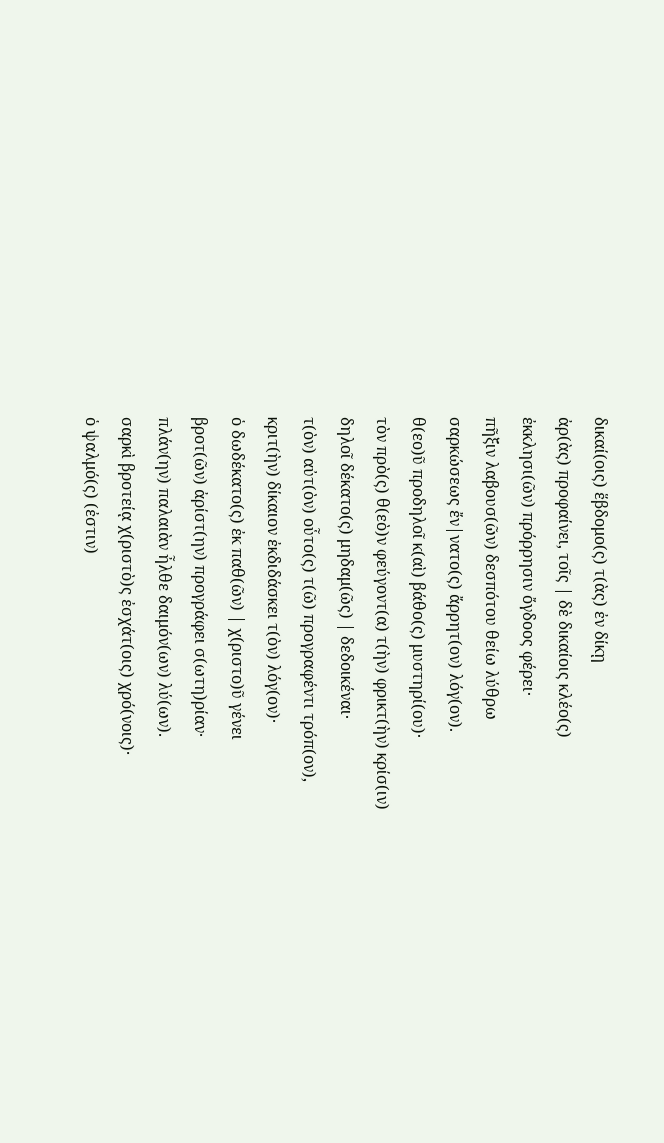δικαί(οις) ἕβδομο(ς) τ(ὰς) ἐν δίκῃ
ἀρ(ὰς) προφαίνει, τοῖς | δὲ δικαίοις κλέο(ς)
ἐκκλησι(ῶν) πρόρρησιν ὄγδοος φέρει·
πῆξιν λαβουσ(ῶν) δεσπότου θείω λύθρω
σαρκώσεως ἔν|νατο(ς) ἄρρητ(ον) λόγ(ον).
θ(εο)ῦ προδηλοῖ κ(αὶ) βάθο(ς) μυστηρί(ου)·
τὸν πρὸ(ς) θ(εὸ)ν φεύγοντ(α) τ(ὴν) φρικτ(ὴν) κρίσ(ιν)
δηλοῖ δέκατο(ς) μηδαμ(ῶς) | δεδοικέναι·
τ(ὸν) αὐτ(ὸν) οὗτο(ς) τ(ῶ) προγραφέντι τρόπ(ον),
κριτ(ὴν) δίκαιον ἐκδιδάσκει τ(ὸν) λόγ(ον)·
ὁ δωδέκατο(ς) ἐκ παθ(ῶν) | χ(ριστο)ῦ γένει
βροτ(ῶν) ἀρίστ(ην) προγράφει σ(ωτη)ρίαν·
πλάν(ην) παλαιὰν ἦλθε δαιμόν(ων) λύ(ων).
σαρκὶ βροτείᾳ χ(ριστὸ)ς ἐσχάτ(οις) χρό(νοις)·
ὁ ψαλμό(ς) (ἐστιν)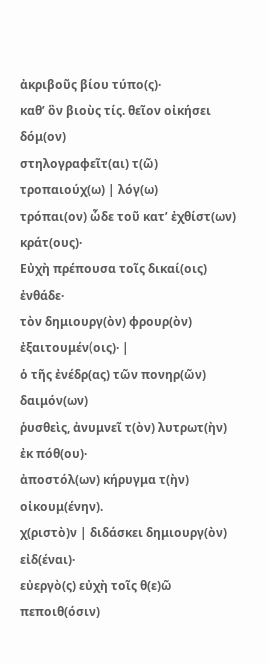ἀκριβοῦς βίου τύπο(ς)·
καθ’ ὃν βιοὺς τίς. θεῖον οἰκήσει δόμ(ον)
στηλογραφεῖτ(αι) τ(ῶ) τροπαιούχ(ω) | λόγ(ω)
τρόπαι(ον) ὧδε τοῦ κατ’ ἐχθίστ(ων) κράτ(ους)·
Εὐχὴ πρέπουσα τοῖς δικαί(οις) ἐνθάδε·
τὸν δημιουργ(ὸν) φρουρ(ὸν) ἐξαιτουμέν(oις)· |
ὁ τῆς ἐνέδρ(ας) τῶν πονηρ(ῶν) δαιμόν(ων)
ῥυσθεὶς, ἀνυμνεῖ τ(ὸν) λυτρωτ(ὴν) ἐκ πόθ(ου)·
ἀποστόλ(ων) κήρυγμα τ(ὴν) οἰκουμ(ένην).
χ(ριστὸ)ν | διδάσκει δημιουργ(ὸν) εἰδ(έναι)·
εὐεργὸ(ς) εὐχὴ τοῖς θ(ε)ῶ πεποιθ(όσιν)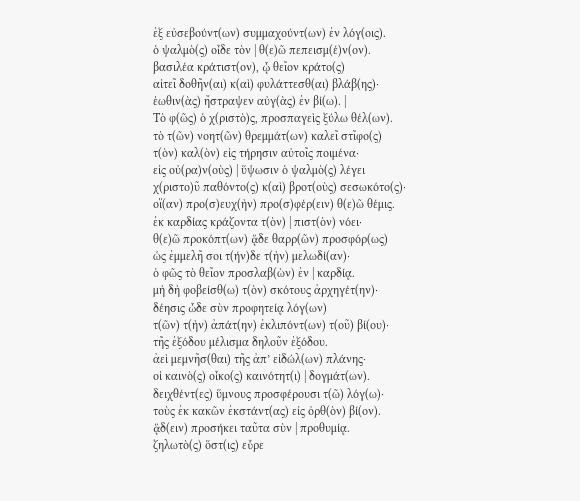ἐξ εὐσεβούντ(ων) συμμαχούντ(ων) ἐν λόγ(οις).
ὁ ψαλμὸ(ς) οἶδε τὸν | θ(ε)ῶ πεπεισμ(έ)ν(ον).
βασιλέα κράτιστ(ον), ᾧ θεῖον κράτο(ς)
αἰτεῖ δοθῆν(αι) κ(αὶ) φυλάττεσθ(αι) βλάβ(ης)·
ἑωθιν(ὰς) ἤστραψεν αὐγ(ὰς) ἐν βί(ω). |
Τὸ φ(ῶς) ὁ χ(ριστὸ)ς, προσπαγεὶς ξύλω θέλ(ων).
τὸ τ(ῶν) νοητ(ῶν) θρεμμάτ(ων) καλεῖ στῖφο(ς)
τ(ὸν) καλ(ὸν) εἰς τήρησιν αὐτοῖς ποιμένα·
εἰς οὐ(ρα)ν(οὺς) | ὕψωσιν ὁ ψαλμὸ(ς) λέγει
χ(ριστο)ῦ παθόντο(ς) κ(αὶ) βροτ(οὺς) σεσωκότο(ς)·
οἵ(αν) προ(σ)ευχ(ὴν) προ(σ)φέρ(ειν) θ(ε)ῶ θέμις.
ἐκ καρδίας κράζοντα τ(ὸν) | πιστ(ὸν) νόει·
θ(ε)ῶ προκόπτ(ων) ᾄδε θαρρ(ῶν) προσφόρ(ως)
ὡς ἐμμελῆ σοι τ(ήν)δε τ(ὴν) μελωδί(αν)·
ὁ φῶς τὸ θεῖον προσλαβ(ὼν) ἐν | καρδίᾳ.
μὴ δὴ φοβείσθ(ω) τ(ὸν) σκότους ἀρχηγέτ(ην)·
δέησις ὧδε σὺν προφητείᾳ λόγ(ων)
τ(ῶν) τ(ὴν) ἀπάτ(ην) ἐκλιπόντ(ων) τ(οῦ) βί(ου)·
τῆς ἐξόδου μέλισμα δηλοῦν ἐξόδου.
ἀεὶ μεμνῆσ(θαι) τῆς ἀπ’ εἰδώλ(ων) πλάνης·
οἱ καινὸ(ς) οἶκο(ς) καινότητ(ι) | δογμάτ(ων).
δειχθέντ(ες) ὕμνους προσφέρουσι τ(ῶ) λόγ(ω)·
τοὺς ἐκ κακῶν ἐκστάντ(ας) εἰς ὀρθ(ὸν) βί(ον).
ᾄδ(ειν) προσήκει ταῦτα σὺν | προθυμίᾳ.
ζηλωτὸ(ς) ὅστ(ις) εὗρε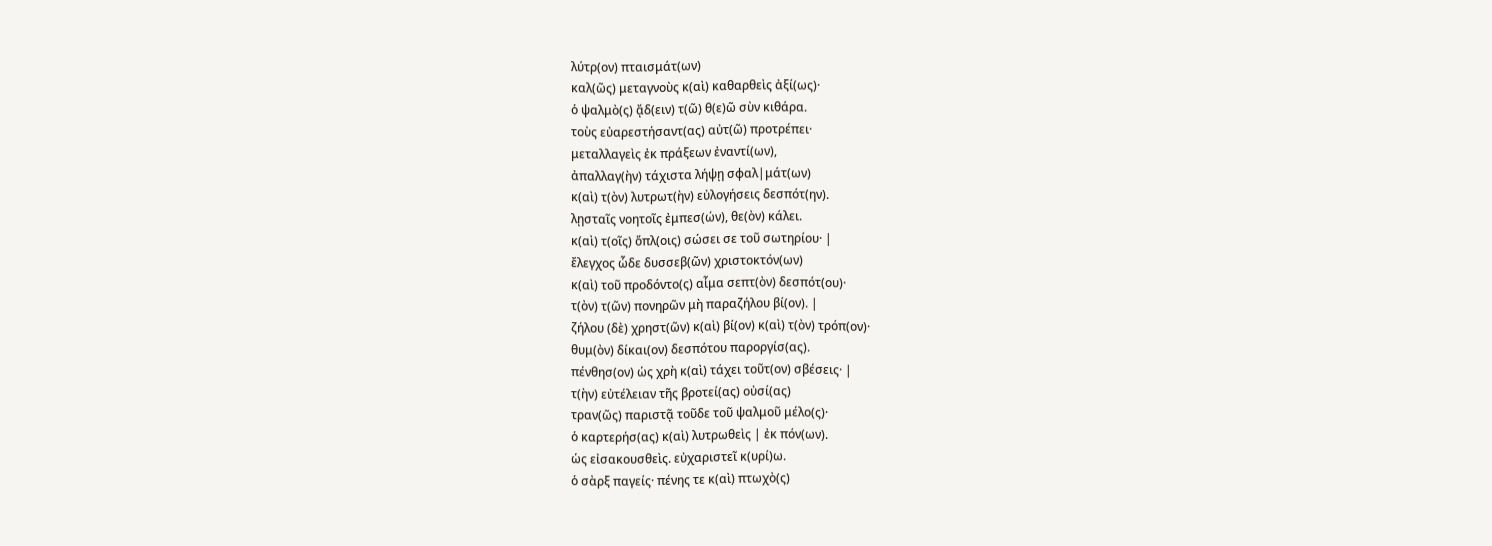λύτρ(ον) πταισμάτ(ων)
καλ(ῶς) μεταγνοὺς κ(αὶ) καθαρθεὶς ἀξί(ως)·
ὁ ψαλμὸ(ς) ᾄδ(ειν) τ(ῶ) θ(ε)ῶ σὺν κιθάρα.
τοὺς εὐαρεστήσαντ(ας) αὐτ(ῶ) προτρέπει·
μεταλλαγεὶς ἐκ πράξεων ἐναντί(ων),
ἀπαλλαγ(ὴν) τάχιστα λήψῃ σφαλ|μάτ(ων)
κ(αὶ) τ(ὸν) λυτρωτ(ὴν) εὐλογήσεις δεσπότ(ην).
λῃσταῖς νοητοῖς ἐμπεσ(ών), θε(ὸν) κάλει.
κ(αὶ) τ(οῖς) ὅπλ(οις) σώσει σε τοῦ σωτηρίου· |
ἔλεγχος ὧδε δυσσεβ(ῶν) χριστοκτόν(ων)
κ(αὶ) τοῦ προδόντο(ς) αἷμα σεπτ(ὸν) δεσπότ(ου)·
τ(ὸν) τ(ῶν) πονηρῶν μὴ παραζήλου βί(ον). |
ζήλου (δὲ) χρηστ(ῶν) κ(αὶ) βί(ον) κ(αὶ) τ(ὸν) τρόπ(ον)·
θυμ(ὸν) δίκαι(ον) δεσπότου παροργίσ(ας).
πένθησ(ον) ὡς χρὴ κ(αὶ) τάχει τοῦτ(ον) σβέσεις· |
τ(ὴν) εὐτέλειαν τῆς βροτεί(ας) οὐσί(ας)
τραν(ῶς) παριστᾷ τοῦδε τοῦ ψαλμοῦ μέλο(ς)·
ὁ καρτερήσ(ας) κ(αὶ) λυτρωθεὶς | ἐκ πόν(ων).
ὡς εἰσακουσθεὶς. εὐχαριστεῖ κ(υρί)ω.
ὁ σὰρξ παγείς· πένης τε κ(αὶ) πτωχὸ(ς)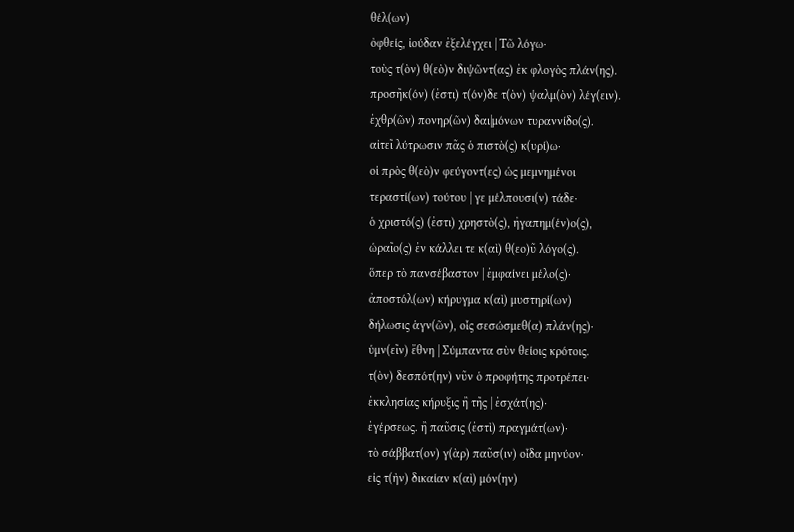θέλ(ων)
ὀφθείς, ἰούδαν ἐξελέγχει | Τῶ λόγω·
τοὺς τ(ὸν) θ(εὸ)ν διψῶντ(ας) ἐκ φλογὸς πλάν(ης).
προσῆκ(όν) (ἐστι) τ(όν)δε τ(ὸν) ψαλμ(ὸν) λέγ(ειν).
ἐχθρ(ῶν) πονηρ(ῶν) δαι|μόνων τυραννίδο(ς).
αἰτεῖ λύτρωσιν πᾶς ὁ πιστὸ(ς) κ(υρί)ω·
οἱ πρὸς θ(εὸ)ν φεύγοντ(ες) ὡς μεμνημένοι
τεραστί(ων) τούτου | γε μέλπουσι(ν) τάδε·
ὁ χριστό(ς) (ἐστι) χρηστὸ(ς), ἠγαπημ(έν)ο(ς),
ὡραῖο(ς) ἐν κάλλει τε κ(αὶ) θ(εο)ῦ λόγο(ς).
ὅπερ τὸ πανσέβαστον | ἐμφαίνει μέλο(ς)·
ἀποστόλ(ων) κήρυγμα κ(αὶ) μυστηρί(ων)
δήλωσις ἁγν(ῶν), οἷς σεσώσμεθ(α) πλάν(ης)·
ὑμν(εῖν) ἔθνη | Σύμπαντα σὺν θείοις κρότοις.
τ(ὸν) δεσπότ(ην) νῦν ὁ προφήτης προτρέπει·
ἐκκλησίας κήρυξις ἢ τῆς | ἐσχάτ(ης)·
ἐγέρσεως. ἢ παῦσις (ἐστὶ) πραγμάτ(ων)·
τὸ σάββατ(ον) γ(ὰρ) παῦσ(ιν) οἶδα μηνύον·
εἰς τ(ὴν) δικαίαν κ(αὶ) μόν(ην)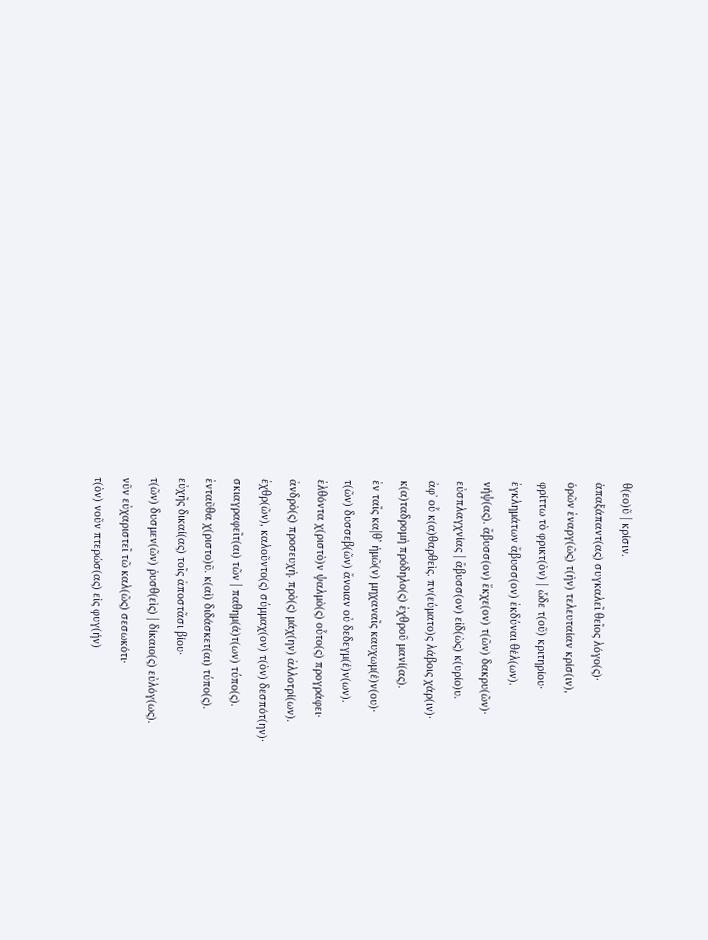θ(εο)ῦ | κρίσιν.
ἁπαξάπαντ(ας) συγκαλεῖ θεῖος λόγο(ς)·
ὁρῶν ἐναργ(ῶς) τ(ὴν) τελευταίαν κρίσ(ιν),
φρίττω τὸ φρικτ(ὸν) | ὧδε τ(οῦ) κριτηρίου·
ἐγκλημάτων ἄβυσσ(ον) ἐκδύναι θέλ(ων).
νήψ(ας). ἄβυσσ(ον) ἔκχε(ον) τ(ῶν) δακρυ(ῶν)·
εὐσπλαγχνίας | ἄβυσσ(ον) εἰδ(ὼς) κ(υρίο)υ.
ἀφ᾿ οὗ κ(α)θαρθεὶς. πν(εύματο)ς λάβοις χάρ(ιν)·
κ(α)ταδρομὴ πρόδηλο(ς) ἐχθροῦ μανί(ας).
ἐν ταῖς κα|θ’ ἡμῶ(ν) μηχαναῖς καυχωμ(έ)ν(ου)·
τ(ῶν) δυσσεβ(ῶν) ἄνοιαν οὐ δεδεγμ(έ)ν(ων).
ἐλθόντα χ(ριστὸ)ν ψαλμὸ(ς) οὗτο(ς) προγράφει·
ἀνδρὸ(ς) προσευχὴ. πρὸ(ς) μάχ(ην) ἀλλοτρί(ων).
ἐχθρ(ῶν), καλοῦντο(ς) σύμμαχ(ον) τ(ὸν) δεσπότ(ην)·
σκιαγραφεῖτ(αι) τῶν | παθημ(ά)τ(ων) τύπο(ς).
ἐνταῦθα χ(ριστο)ῦ. κ(αὶ) διδάσκετ(αι) τύπο(ς).
εὐχῆς δικαί(ας) τοῖς ἀποστᾶσι βίου·
τ(ῶν) δυσμεν(ῶν) ῥυσθ(εὶς) | δίκαιο(ς) εὐλόγ(ως).
νῦν εὐχαριστεῖ τῶ καλ(ῶς) σεσωκότι·
τ(ὸν) νοῦν πτερώσ(ας) εἰς φυγ(ήν)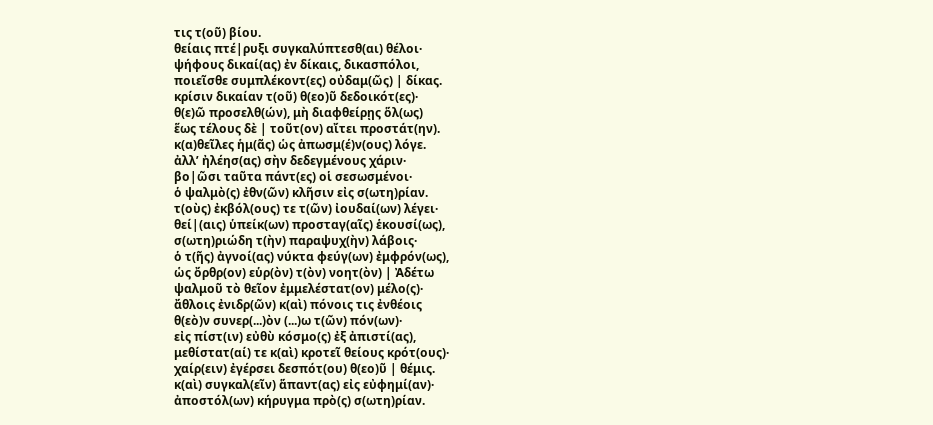τις τ(οῦ) βίου.
θείαις πτέ|ρυξι συγκαλύπτεσθ(αι) θέλoι·
ψήφους δικαί(ας) ἐν δίκαις, δικασπόλοι,
ποιεῖσθε συμπλέκοντ(ες) οὐδαμ(ῶς) | δίκας.
κρίσιν δικαίαν τ(οῦ) θ(εο)ῦ δεδοικότ(ες)·
θ(ε)ῶ προσελθ(ών), μὴ διαφθείρῃς ὅλ(ως)
ἕως τέλους δὲ | τοῦτ(ον) αἴτει προστάτ(ην).
κ(α)θεῖλες ἡμ(ᾶς) ὡς ἀπωσμ(έ)ν(ους) λόγε.
ἀλλ’ ἠλέησ(ας) σὴν δεδεγμένους χάριν·
βο|ῶσι ταῦτα πάντ(ες) οἱ σεσωσμένοι·
ὁ ψαλμὸ(ς) ἐθν(ῶν) κλῆσιν εἰς σ(ωτη)ρίαν.
τ(οὺς) ἐκβόλ(ους) τε τ(ῶν) ἰουδαί(ων) λέγει·
θεί|(αις) ὑπείκ(ων) προσταγ(αῖς) ἑκουσί(ως),
σ(ωτη)ριώδη τ(ὴν) παραψυχ(ὴν) λάβοις·
ὁ τ(ῆς) ἀγνοί(ας) νύκτα φεύγ(ων) ἐμφρόν(ως),
ὡς ὄρθρ(ον) εὑρ(ὸν) τ(ὸν) νοητ(ὸν) | Ἀδέτω
ψαλμοῦ τὸ θεῖον ἐμμελέστατ(ον) μέλο(ς)·
ἄθλοις ἐνιδρ(ῶν) κ(αὶ) πόνοις τις ἐνθέοις
θ(εὸ)ν συνερ(...)ὸν (...)ω τ(ῶν) πόν(ων)·
εἰς πίστ(ιν) εὐθὺ κόσμο(ς) ἐξ ἀπιστί(ας),
μεθίστατ(αί) τε κ(αὶ) κροτεῖ θείους κρότ(ους)·
χαίρ(ειν) ἐγέρσει δεσπότ(ου) θ(εο)ῦ | θέμις.
κ(αὶ) συγκαλ(εῖν) ἅπαντ(ας) εἰς εὐφημί(αν)·
ἀποστόλ(ων) κήρυγμα πρὸ(ς) σ(ωτη)ρίαν.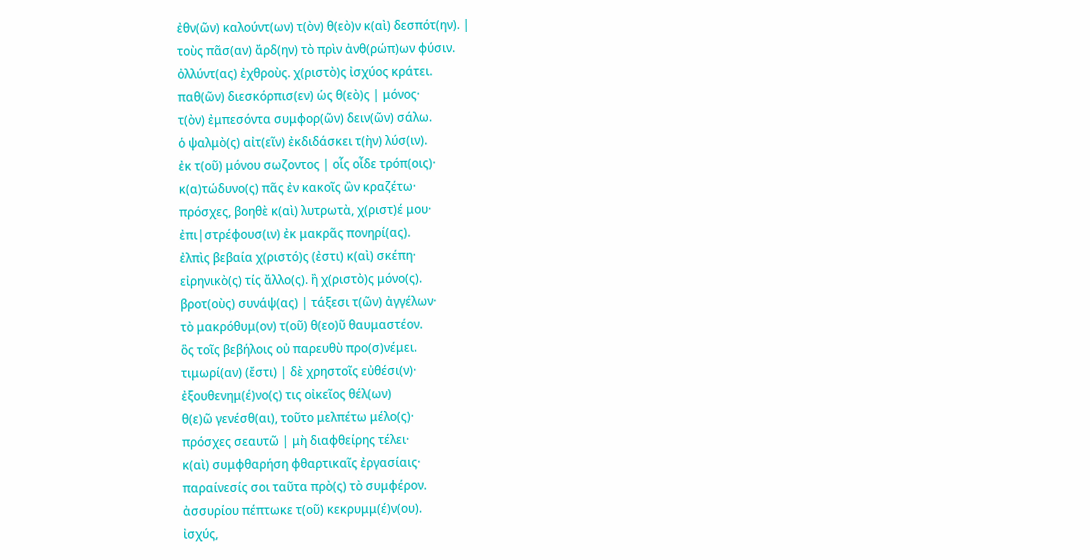ἐθν(ῶν) καλούντ(ων) τ(ὸν) θ(εὸ)ν κ(αὶ) δεσπότ(ην). |
τοὺς πᾶσ(αν) ἄρδ(ην) τὸ πρὶν ἀνθ(ρώπ)ων φύσιν.
ὀλλύντ(ας) ἐχθροὺς. χ(ριστὸ)ς ἰσχύος κράτει.
παθ(ῶν) διεσκόρπισ(εν) ὡς θ(εὸ)ς | μόνος·
τ(ὸν) ἐμπεσόντα συμφορ(ῶν) δειν(ῶν) σάλω.
ὁ ψαλμὸ(ς) αἰτ(εῖν) ἐκδιδάσκει τ(ὴν) λύσ(ιν).
ἐκ τ(οῦ) μόνου σωζοντος | οἷς οἶδε τρόπ(οις)·
κ(α)τώδυνο(ς) πᾶς ἐν κακοῖς ὢν κραζέτω·
πρόσχες, βοηθὲ κ(αὶ) λυτρωτὰ, χ(ριστ)έ μου·
ἐπι|στρέφουσ(ιν) ἐκ μακρᾶς πονηρί(ας).
ἐλπὶς βεβαία χ(ριστό)ς (ἐστι) κ(αὶ) σκέπη·
εἰρηνικὸ(ς) τίς ἄλλο(ς). ἢ χ(ριστὸ)ς μόνο(ς).
βροτ(οὺς) συνάψ(ας) | τάξεσι τ(ῶν) ἀγγέλων·
τὸ μακρόθυμ(ον) τ(οῦ) θ(εο)ῦ θαυμαστέον.
ὃς τοῖς βεβήλοις οὐ παρευθὺ προ(σ)νέμει.
τιμωρί(αν) (ἔστι) | δὲ χρηστοῖς εὐθέσι(ν)·
ἐξουθενημ(έ)νο(ς) τις οἰκεῖος θέλ(ων)
θ(ε)ῶ γενέσθ(αι), τοῦτο μελπέτω μέλο(ς)·
πρόσχες σεαυτῶ | μὴ διαφθείρης τέλει·
κ(αὶ) συμφθαρήση φθαρτικαῖς ἐργασίαις·
παραίνεσίς σοι ταῦτα πρὸ(ς) τὸ συμφέρον.
ἀσσυρίου πέπτωκε τ(οῦ) κεκρυμμ(έ)ν(ου).
ἰσχύς,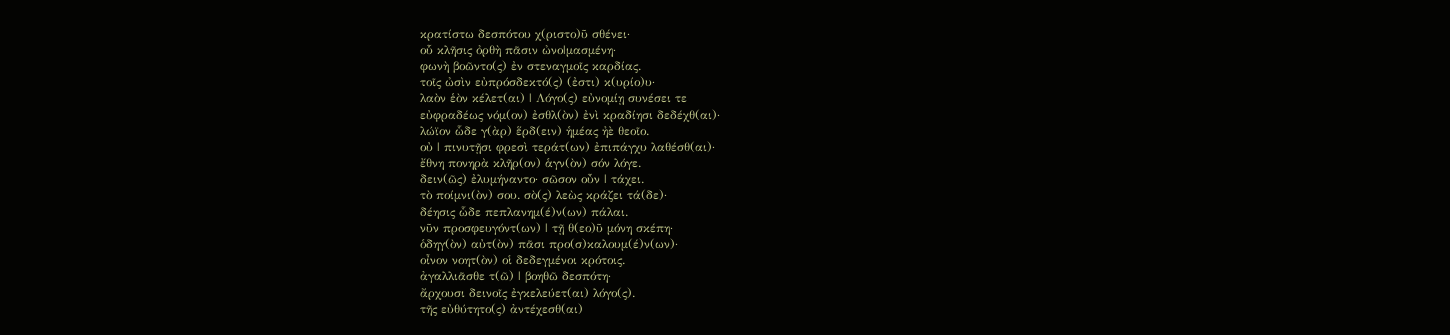κρατίστω δεσπότου χ(ριστο)ῦ σθένει·
οὗ κλῆσις ὀρθὴ πᾶσιν ὠνο|μασμένη·
φωνὴ βοῶντο(ς) ἐν στεναγμοῖς καρδίας.
τοῖς ὠσὶν εὐπρόσδεκτό(ς) (ἐστι) κ(υρίο)υ·
λαὸν ἑὸν κέλετ(αι) | Λόγο(ς) εὐνομίῃ συνέσει τε
εὐφραδέως νόμ(ον) ἐσθλ(ὸν) ἐνὶ κραδίησι δεδέχθ(αι)·
λώϊον ὧδε γ(ὰρ) ἕρδ(ειν) ἡμέας ἠὲ θεοῖο.
οὐ | πινυτῇσι φρεσὶ τεράτ(ων) ἐπιπάγχυ λαθέσθ(αι)·
ἔθνη πονηρὰ κλῆρ(ον) ἁγν(ὸν) σόν λόγε.
δειν(ῶς) ἐλυμήναντο· σῶσον οὖν | τάχει.
τὸ ποίμνι(ὸν) σου. σὸ(ς) λεὼς κράζει τά(δε)·
δέησις ὧδε πεπλανημ(έ)ν(ων) πάλαι.
νῦν προσφευγόντ(ων) | τῇ θ(εο)ῦ μόνη σκέπη·
ὁδηγ(ὸν) αὐτ(ὸν) πᾶσι προ(σ)καλουμ(έ)ν(ων)·
οἶνον νοητ(ὸν) οἱ δεδεγμένοι κρότοις.
ἀγαλλιᾶσθε τ(ῶ) | βοηθῶ δεσπότη·
ἄρχουσι δεινοῖς ἐγκελεύετ(αι) λόγο(ς).
τῆς εὐθύτητο(ς) ἀντέχεσθ(αι)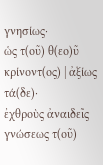γνησίως·
ὡς τ(οῦ) θ(εο)ῦ κρίνοντ(ος) | ἀξίως τά(δε)·
ἐχθροὺς ἀναιδεῖς γνώσεως τ(οῦ)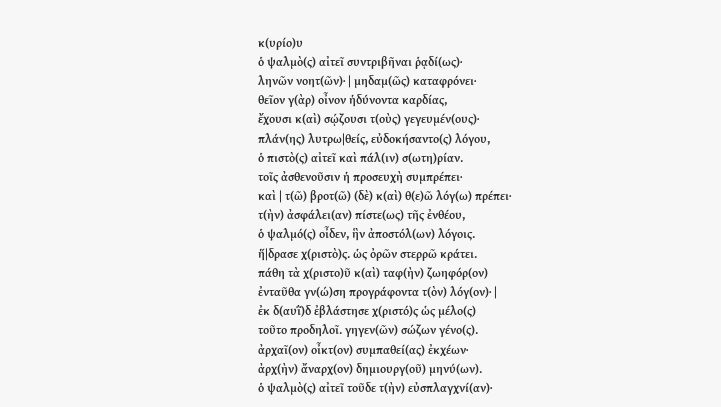κ(υρίο)υ
ὁ ψαλμὸ(ς) αἰτεῖ συντριβῆναι ῥᾳδί(ως)·
ληνῶν νοητ(ῶν)· | μηδαμ(ῶς) καταφρόνει·
θεῖον γ(ὰρ) οἶνον ἡδύνοντα καρδίας,
ἔχουσι κ(αὶ) σῴζουσι τ(οὺς) γεγευμέν(ους)·
πλάν(ης) λυτρω|θείς, εὐδοκήσαντο(ς) λόγου,
ὁ πιστὸ(ς) αἰτεῖ καὶ πάλ(ιν) σ(ωτη)ρίαν.
τοῖς ἀσθενοῦσιν ἡ προσευχὴ συμπρέπει·
καὶ | τ(ῶ) βροτ(ῶ) (δὲ) κ(αὶ) θ(ε)ῶ λόγ(ω) πρέπει·
τ(ὴν) ἀσφάλει(αν) πίστε(ως) τῆς ἐνθέου,
ὁ ψαλμό(ς) οἶδεν, ἣν ἀποστόλ(ων) λόγοις.
ἥ|δρασε χ(ριστὸ)ς. ὡς ὀρῶν στερρῶ κράτει.
πάθη τὰ χ(ριστο)ῦ κ(αὶ) ταφ(ὴν) ζωηφόρ(ον)
ἐνταῦθα γν(ώ)ση προγράφοντα τ(ὸν) λόγ(ον)· |
ἐκ δ(αυῒ)δ ἐβλάστησε χ(ριστό)ς ὡς μέλο(ς)
τοῦτο προδηλοῖ. γηγεν(ῶν) σώζων γένο(ς).
ἀρχαῖ(ον) οἶκτ(ον) συμπαθεί(ας) ἐκχέων·
ἀρχ(ὴν) ἄναρχ(ον) δημιουργ(οῦ) μηνύ(ων).
ὁ ψαλμὸ(ς) αἰτεῖ τοῦδε τ(ὴν) εὐσπλαγχνί(αν)·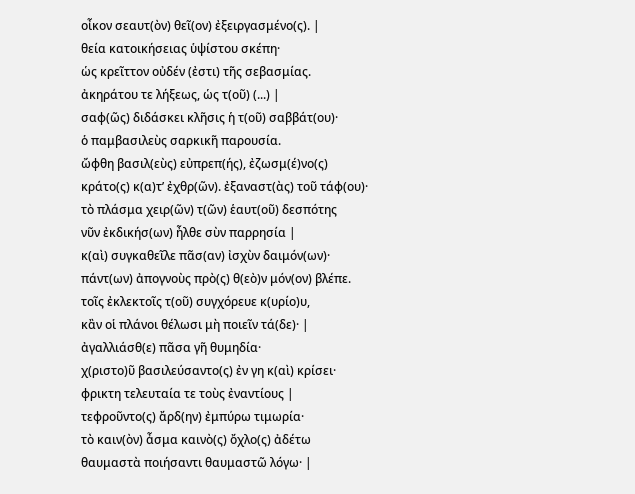οἶκον σεαυτ(ὸν) θεῖ(ον) ἐξειργασμένο(ς). |
θεία κατοικήσειας ὑψίστου σκέπη·
ὡς κρεῖττον οὐδέν (ἐστι) τῆς σεβασμίας.
ἀκηράτου τε λήξεως, ὡς τ(οῦ) (...) |
σαφ(ῶς) διδάσκει κλῆσις ἡ τ(οῦ) σαββάτ(ου)·
ὁ παμβασιλεὺς σαρκικῆ παρουσία.
ὤφθη βασιλ(εὺς) εὐπρεπ(ής), ἐζωσμ(έ)νο(ς)
κράτο(ς) κ(α)τ’ ἐχθρ(ῶν). ἐξαναστ(ὰς) τοῦ τάφ(ου)·
τὸ πλάσμα χειρ(ῶν) τ(ῶν) ἑαυτ(οῦ) δεσπότης
νῦν ἐκδικήσ(ων) ἦλθε σὺν παρρησία |
κ(αὶ) συγκαθεῖλε πᾶσ(αν) ἰσχὺν δαιμόν(ων)·
πάντ(ων) ἀπογνοὺς πρὸ(ς) θ(εὸ)ν μόν(ον) βλέπε.
τοῖς ἐκλεκτοῖς τ(οῦ) συγχόρευε κ(υρίο)υ,
κἂν οἱ πλάνοι θέλωσι μὴ ποιεῖν τά(δε)· |
ἀγαλλιάσθ(ε) πᾶσα γῆ θυμηδία·
χ(ριστο)ῦ βασιλεύσαντο(ς) ἐν γη κ(αὶ) κρίσει·
φρικτη τελευταία τε τοὺς ἐναντίους |
τεφροῦντο(ς) ἄρδ(ην) ἐμπύρω τιμωρία·
τὸ καιν(ὸν) ἆσμα καινὸ(ς) ὄχλο(ς) ἀδέτω
θαυμαστὰ ποιήσαντι θαυμαστῶ λόγω· |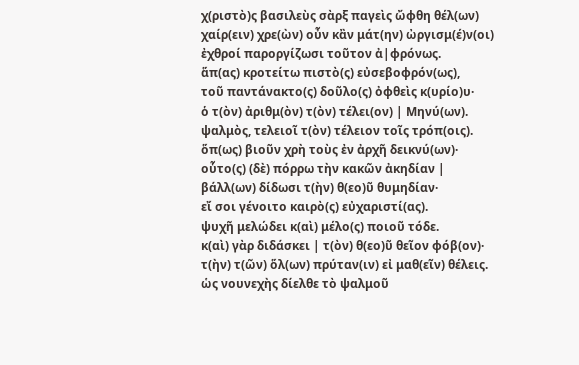χ(ριστὸ)ς βασιλεὺς σὰρξ παγεὶς ὤφθη θέλ(ων)
χαίρ(ειν) χρε(ὼν) οὖν κἂν μάτ(ην) ὠργισμ(έ)ν(οι)
ἐχθροί παροργίζωσι τοῦτον ἀ|φρόνως.
ἅπ(ας) κροτείτω πιστὸ(ς) εὐσεβοφρόν(ως),
τοῦ παντάνακτο(ς) δοῦλο(ς) ὀφθεὶς κ(υρίο)υ·
ὁ τ(ὸν) ἀριθμ(ὸν) τ(ὸν) τέλει(ον) | Μηνύ(ων).
ψαλμὸς, τελειοῖ τ(ὸν) τέλειον τοῖς τρόπ(οις).
ὅπ(ως) βιοῦν χρὴ τοὺς ἐν ἀρχῆ δεικνύ(ων)·
οὗτο(ς) (δὲ) πόρρω τὴν κακῶν ἀκηδίαν |
βάλλ(ων) δίδωσι τ(ὴν) θ(εο)ῦ θυμηδίαν·
εἴ σοι γένοιτο καιρὸ(ς) εὐχαριστί(ας).
ψυχῆ μελώδει κ(αὶ) μέλο(ς) ποιοῦ τόδε.
κ(αὶ) γὰρ διδάσκει | τ(ὸν) θ(εο)ῦ θεῖον φόβ(ον)·
τ(ὴν) τ(ῶν) ὅλ(ων) πρύταν(ιν) εἰ μαθ(εῖν) θέλεις.
ὡς νουνεχὴς δίελθε τὸ ψαλμοῦ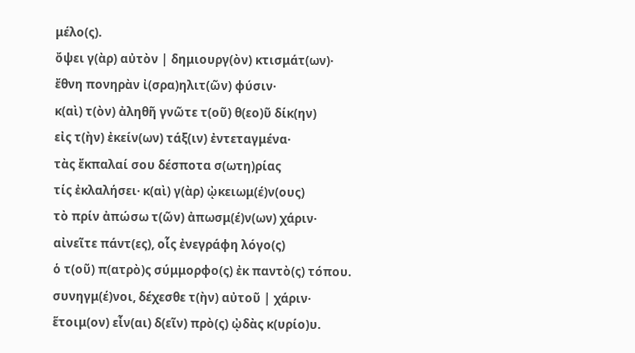μέλο(ς).
ὄψει γ(ὰρ) αὐτὸν | δημιουργ(ὸν) κτισμάτ(ων)·
ἔθνη πονηρὰν ἰ(σρα)ηλιτ(ῶν) φύσιν·
κ(αὶ) τ(ὸν) ἀληθῆ γνῶτε τ(οῦ) θ(εο)ῦ δίκ(ην)
εἰς τ(ὴν) ἐκείν(ων) τάξ(ιν) ἐντεταγμένα·
τὰς ἔκπαλαί σου δέσποτα σ(ωτη)ρίας
τίς ἐκλαλήσει· κ(αὶ) γ(ὰρ) ᾠκειωμ(έ)ν(ους)
τὸ πρίν ἀπώσω τ(ῶν) ἀπωσμ(έ)ν(ων) χάριν·
αἰνεῖτε πάντ(ες), οἷς ἐνεγράφη λόγο(ς)
ὁ τ(οῦ) π(ατρὸ)ς σύμμορφο(ς) ἐκ παντὸ(ς) τόπου.
συνηγμ(έ)νοι, δέχεσθε τ(ὴν) αὐτοῦ | χάριν·
ἕτοιμ(ον) εἶν(αι) δ(εῖν) πρὸ(ς) ᾠδὰς κ(υρίο)υ.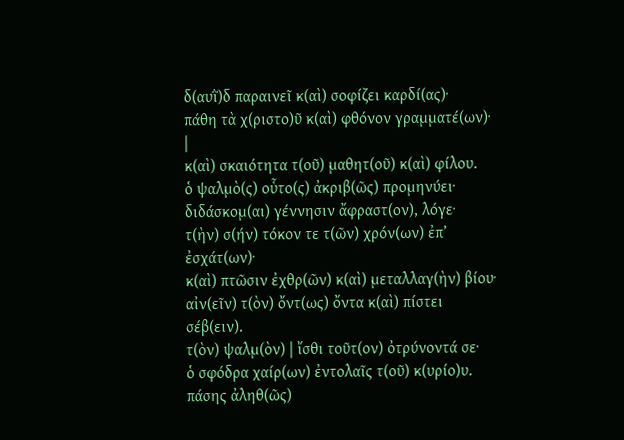δ(αυῒ)δ παραινεῖ κ(αὶ) σοφίζει καρδί(ας)·
πάθη τὰ χ(ριστο)ῦ κ(αὶ) φθόνον γραμματέ(ων)· |
κ(αὶ) σκαιότητα τ(οῦ) μαθητ(οῦ) κ(αὶ) φίλου.
ὁ ψαλμὸ(ς) οὗτο(ς) ἀκριβ(ῶς) προμηνύει·
διδάσκομ(αι) γέννησιν ἄφραστ(ον), λόγε·
τ(ὴν) σ(ήν) τόκον τε τ(ῶν) χρόν(ων) ἐπ’ ἐσχάτ(ων)·
κ(αὶ) πτῶσιν ἐχθρ(ῶν) κ(αὶ) μεταλλαγ(ὴν) βίου·
αἰν(εῖν) τ(ὸν) ὄντ(ως) ὄντα κ(αὶ) πίστει σέβ(ειν).
τ(ὸν) ψαλμ(ὸν) | ἴσθι τοῦτ(ον) ὀτρύνοντά σε·
ὁ σφόδρα χαίρ(ων) ἐντολαῖς τ(οῦ) κ(υρίο)υ.
πάσης ἀληθ(ῶς)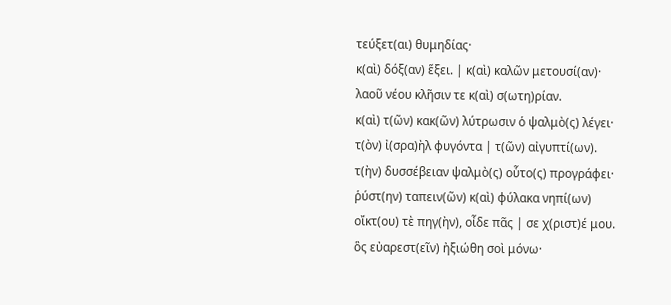τεύξετ(αι) θυμηδίας·
κ(αὶ) δόξ(αν) ἕξει. | κ(αὶ) καλῶν μετουσί(αν)·
λαοῦ νέου κλῆσιν τε κ(αὶ) σ(ωτη)ρίαν.
κ(αὶ) τ(ῶν) κακ(ῶν) λύτρωσιν ὁ ψαλμὸ(ς) λέγει·
τ(ὸν) ἰ(σρα)ὴλ φυγόντα | τ(ῶν) αἰγυπτί(ων).
τ(ὴν) δυσσέβειαν ψαλμὸ(ς) οὗτο(ς) προγράφει·
ῥύστ(ην) ταπειν(ῶν) κ(αὶ) φύλακα νηπί(ων)
οἴκτ(ου) τὲ πηγ(ὴν), οἶδε πᾶς | σε χ(ριστ)έ μου.
ὃς εὐαρεστ(εῖν) ἠξιώθη σοὶ μόνω·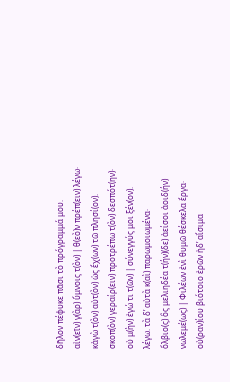δῆλον πέφυκε πᾶσι τὸ πρόγραμμά μου.
αἰν(εῖν) γ(ὰρ) ὕμνοις τ(ὸν) | θ(εὸ)ν πρέπ(ειν) λέγω·
κἀγὼ τ(ὸν) αὐτ(ὸν) ὡς ἔχ(ων) τῶ πλησί(ον).
σκοπ(ὸν) γεραίρ(ειν) προτρέπω τ(ὸν) δεσπότ(ην)·
οὐ μ(ὴν) ἐγώ τι τ(ῶν) | σύνεγγύς μοι ξέν(ον).
λέγω. τὰ δ’ αὐτὰ κ(αὶ) παρωμοιωμένα·
ὄλβιο(ς) ὃς μελιηδέα τ(ήν)(δε) ἀείσοι ἀοιδ(ήν)
νωλεμέ(ως) | Φιλέων ἐνὶ θυμῶ θέσκελα ἔργα·
οὐ(ραν)ίου βιότοιο ἐρῶν ἠδ’ αἴσιμα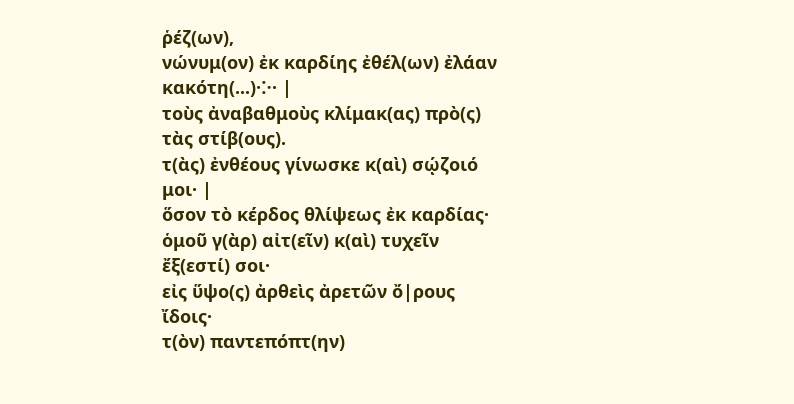ῥέζ(ων),
νώνυμ(ον) ἐκ καρδίης ἐθέλ(ων) ἐλάαν κακότη(...)⁘· |
τοὺς ἀναβαθμοὺς κλίμακ(ας) πρὸ(ς) τὰς στίβ(ους).
τ(ὰς) ἐνθέους γίνωσκε κ(αὶ) σῴζοιό μοι· |
ὅσον τὸ κέρδος θλίψεως ἐκ καρδίας·
ὁμοῦ γ(ὰρ) αἰτ(εῖν) κ(αὶ) τυχεῖν ἔξ(εστί) σοι·
εἰς ὕψο(ς) ἀρθεὶς ἀρετῶν ὄ|ρους ἴδοις·
τ(ὸν) παντεπόπτ(ην)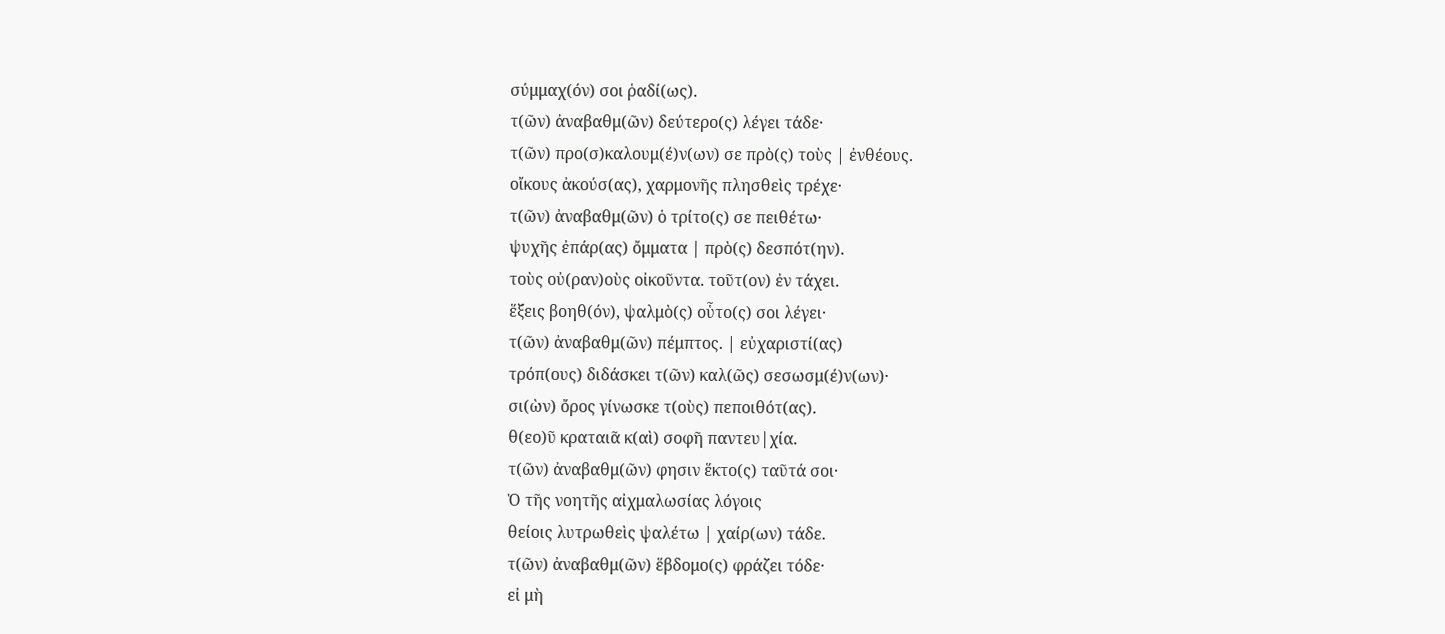σύμμαχ(όν) σοι ῥαδί(ως).
τ(ῶν) ἀναβαθμ(ῶν) δεύτερο(ς) λέγει τάδε·
τ(ῶν) προ(σ)καλουμ(έ)ν(ων) σε πρὸ(ς) τοὺς | ἐνθέους.
οἴκους ἀκούσ(ας), χαρμονῆς πλησθεὶς τρέχε·
τ(ῶν) ἀναβαθμ(ῶν) ὁ τρίτο(ς) σε πειθέτω·
ψυχῆς ἐπάρ(ας) ὄμματα | πρὸ(ς) δεσπότ(ην).
τοὺς οὐ(ραν)οὺς οἰκοῦντα. τοῦτ(ον) ἐν τάχει.
ἕξεις βοηθ(όν), ψαλμὸ(ς) οὗτο(ς) σοι λέγει·
τ(ῶν) ἀναβαθμ(ῶν) πέμπτος. | εὐχαριστί(ας)
τρόπ(ους) διδάσκει τ(ῶν) καλ(ῶς) σεσωσμ(έ)ν(ων)·
σι(ὼν) ὄρος γίνωσκε τ(οὺς) πεποιθότ(ας).
θ(εο)ῦ κραταιᾶ κ(αὶ) σοφῆ παντευ|χία.
τ(ῶν) ἀναβαθμ(ῶν) φησιν ἕκτο(ς) ταῦτά σοι·
Ὁ τῆς νοητῆς αἰχμαλωσίας λόγοις
θείοις λυτρωθεὶς ψαλέτω | χαίρ(ων) τάδε.
τ(ῶν) ἀναβαθμ(ῶν) ἕβδομο(ς) φράζει τόδε·
εἰ μὴ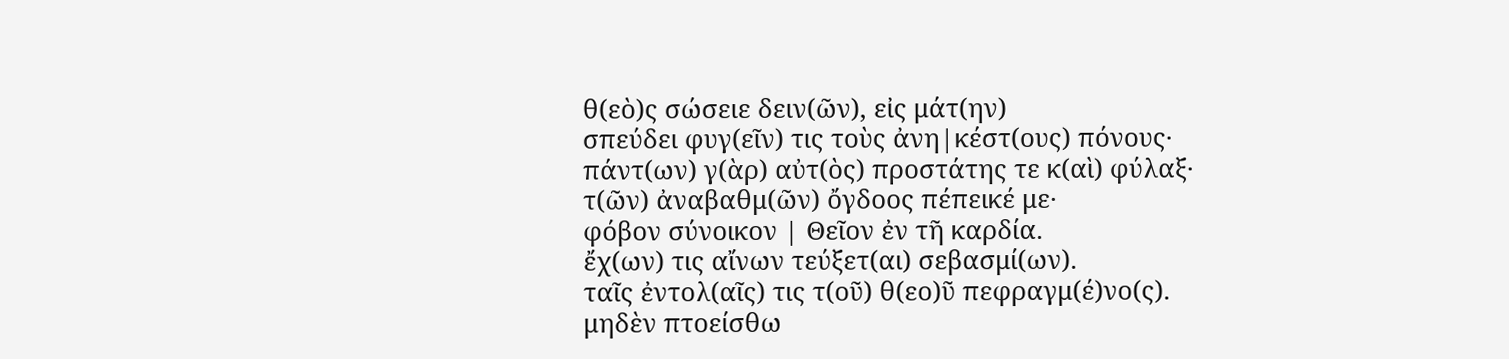θ(εὸ)ς σώσειε δειν(ῶν), εἰς μάτ(ην)
σπεύδει φυγ(εῖν) τις τοὺς ἀνη|κέστ(ους) πόνους·
πάντ(ων) γ(ὰρ) αὐτ(ὸς) προστάτης τε κ(αὶ) φύλαξ·
τ(ῶν) ἀναβαθμ(ῶν) ὄγδοος πέπεικέ με·
φόβον σύνοικον | Θεῖον ἐν τῆ καρδία.
ἔχ(ων) τις αἴνων τεύξετ(αι) σεβασμί(ων).
ταῖς ἐντολ(αῖς) τις τ(οῦ) θ(εο)ῦ πεφραγμ(έ)νο(ς).
μηδὲν πτοείσθω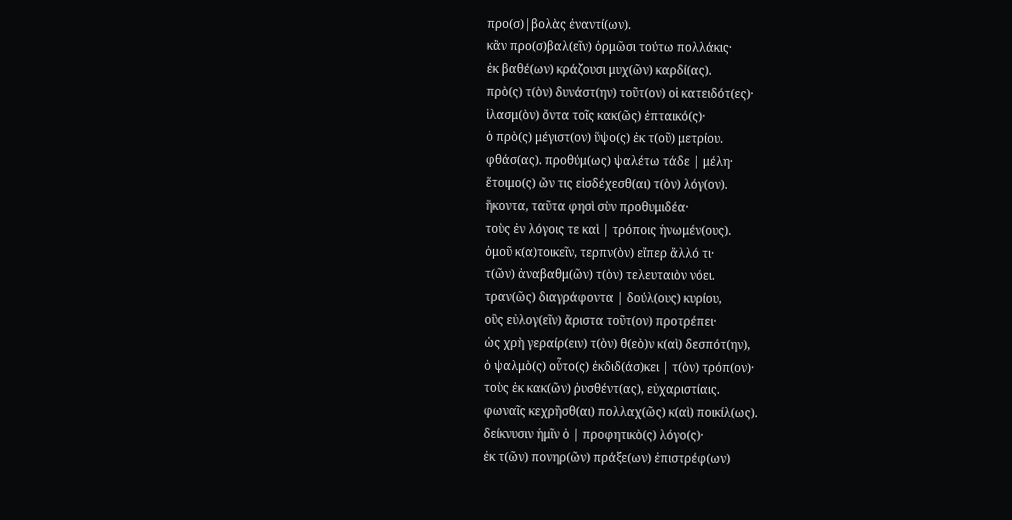προ(σ)|βολὰς ἐναντί(ων).
κἂν προ(σ)βαλ(εῖν) ὁρμῶσι τούτω πολλάκις·
ἐκ βαθέ(ων) κράζουσι μυχ(ῶν) καρδί(ας).
πρὸ(ς) τ(ὸν) δυνάστ(ην) τοῦτ(ον) οἱ κατειδότ(ες)·
ἱλασμ(ὸν) ὄντα τοῖς κακ(ῶς) ἐπταικό(ς)·
ὁ πρὸ(ς) μέγιστ(ον) ὕψο(ς) ἐκ τ(οῦ) μετρίου.
φθάσ(ας). προθύμ(ως) ψαλέτω τάδε | μέλη·
ἕτοιμο(ς) ὤν τις εἰσδέχεσθ(αι) τ(ὸν) λόγ(ον).
ἥκοντα, ταῦτα φησὶ σὺν προθυμιδέα·
τοὺς ἐν λόγοις τε καὶ | τρόποις ἡνωμέν(ους).
ὁμοῦ κ(α)τοικεῖν, τερπν(ὸν) εἴπερ ἄλλό τι·
τ(ῶν) ἀναβαθμ(ῶν) τ(ὸν) τελευταιὸν νόει.
τραν(ῶς) διαγράφοντα | δούλ(ους) κυρίου,
οὓς εὐλογ(εῖν) ἄριστα τοῦτ(ον) προτρέπει·
ὡς χρὴ γεραίρ(ειν) τ(ὸν) θ(εὸ)ν κ(αὶ) δεσπότ(ην),
ὁ ψαλμὸ(ς) οὗτο(ς) ἐκδιδ(άσ)κει | τ(ὸν) τρόπ(ον)·
τοὺς ἐκ κακ(ῶν) ῥυσθέντ(ας), εὐχαριστίαις.
φωναῖς κεχρῆσθ(αι) πολλαχ(ῶς) κ(αὶ) ποικίλ(ως).
δείκνυσιν ἡμῖν ὁ | προφητικὸ(ς) λόγο(ς)·
ἐκ τ(ῶν) πονηρ(ῶν) πράξε(ων) ἐπιστρέφ(ων)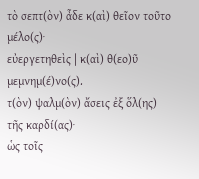τὸ σεπτ(ὸν) ἆδε κ(αὶ) θεῖον τοῦτο μέλο(ς)·
εὐεργετηθεὶς | κ(αὶ) θ(εο)ῦ μεμνημ(έ)νο(ς).
τ(ὸν) ψαλμ(ὸν) ἄσεις ἐξ ὅλ(ης) τῆς καρδί(ας)·
ὡς τοῖς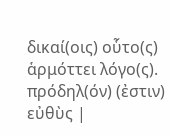δικαί(οις) οὗτο(ς) ἁρμόττει λόγο(ς).
πρόδηλ(όν) (ἐστιν) εὐθὺς |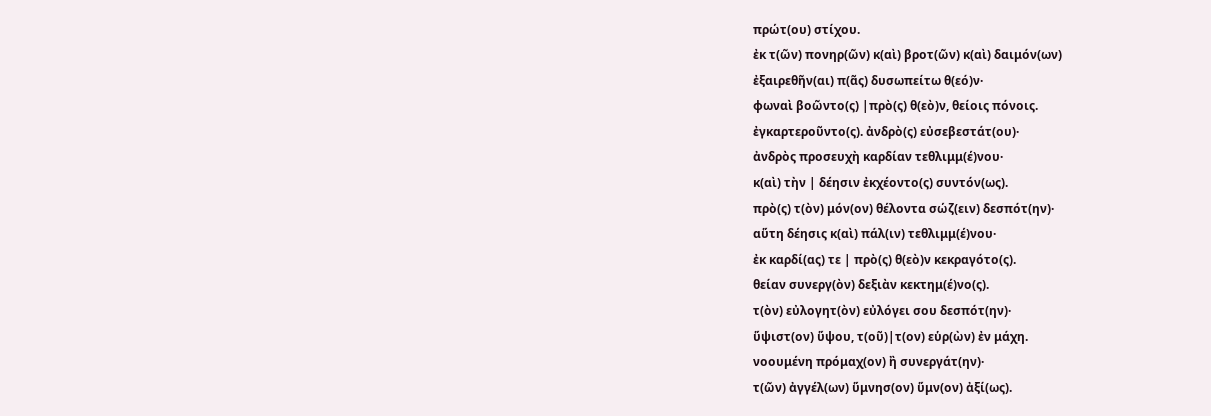πρώτ(ου) στίχου.
ἐκ τ(ῶν) πονηρ(ῶν) κ(αὶ) βροτ(ῶν) κ(αὶ) δαιμόν(ων)
ἐξαιρεθῆν(αι) π(ᾶς) δυσωπείτω θ(εό)ν·
φωναὶ βοῶντο(ς) |πρὸ(ς) θ(εὸ)ν, θείοις πόνοις.
ἐγκαρτεροῦντο(ς). ἀνδρὸ(ς) εὐσεβεστάτ(ου)·
ἀνδρὸς προσευχὴ καρδίαν τεθλιμμ(έ)νου·
κ(αὶ) τὴν | δέησιν ἐκχέοντο(ς) συντόν(ως).
πρὸ(ς) τ(ὸν) μόν(ον) θέλοντα σώζ(ειν) δεσπότ(ην)·
αὕτη δέησις κ(αὶ) πάλ(ιν) τεθλιμμ(έ)νου·
ἐκ καρδί(ας) τε | πρὸ(ς) θ(εὸ)ν κεκραγότο(ς).
θείαν συνεργ(ὸν) δεξιὰν κεκτημ(έ)νο(ς).
τ(ὸν) εὐλογητ(ὸν) εὐλόγει σου δεσπότ(ην)·
ὕψιστ(ον) ὕψου, τ(οῦ)|τ(ον) εὑρ(ὼν) ἐν μάχη.
νοουμένη πρόμαχ(ον) ἢ συνεργάτ(ην)·
τ(ῶν) ἀγγέλ(ων) ὕμνησ(ον) ὕμν(ον) ἀξί(ως).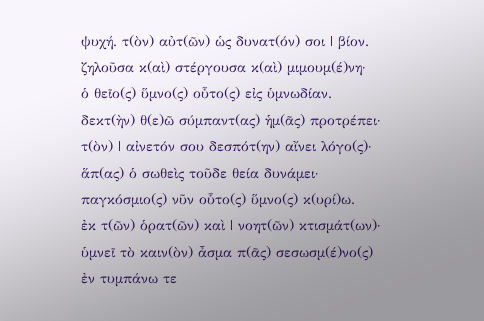ψυχή. τ(ὸν) αὐτ(ῶν) ὡς δυνατ(όν) σοι | βίον.
ζηλοῦσα κ(αὶ) στέργουσα κ(αὶ) μιμουμ(έ)νη·
ὁ θεῖο(ς) ὕμνο(ς) οὗτο(ς) εἰς ὑμνωδίαν.
δεκτ(ὴν) θ(ε)ῶ σύμπαντ(ας) ἡμ(ᾶς) προτρέπει·
τ(ὸν) | αἰνετόν σου δεσπότ(ην) αἴνει λόγο(ς)·
ἅπ(ας) ὁ σωθεὶς τοῦδε θεία δυνάμει·
παγκόσμιο(ς) νῦν οὗτο(ς) ὕμνο(ς) κ(υρί)ω.
ἐκ τ(ῶν) ὁρατ(ῶν) καὶ | νοητ(ῶν) κτισμάτ(ων)·
ὑμνεῖ τὸ καιν(ὸν) ἆσμα π(ᾶς) σεσωσμ(έ)νο(ς)
ἐν τυμπάνω τε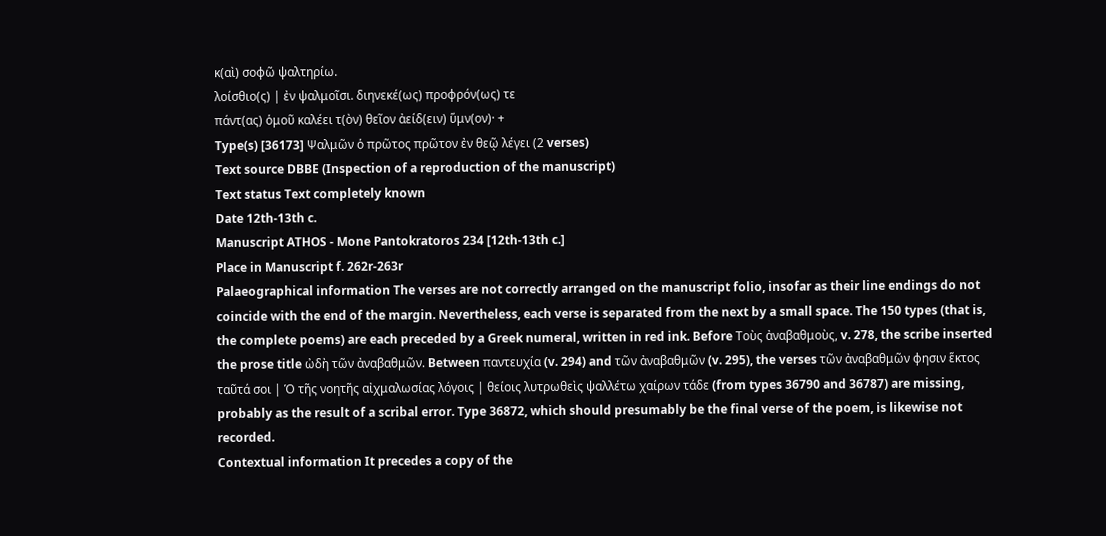κ(αὶ) σοφῶ ψαλτηρίω.
λοίσθιο(ς) | ἐν ψαλμοῖσι. διηνεκέ(ως) προφρόν(ως) τε
πάντ(ας) ὁμοῦ καλέει τ(ὸν) θεῖον ἀείδ(ειν) ὕμν(ον)· +
Type(s) [36173] Ψαλμῶν ὁ πρῶτος πρῶτον ἐν θεῷ λέγει (2 verses)
Text source DBBE (Inspection of a reproduction of the manuscript)
Text status Text completely known
Date 12th-13th c.
Manuscript ATHOS - Mone Pantokratoros 234 [12th-13th c.]
Place in Manuscript f. 262r-263r
Palaeographical information The verses are not correctly arranged on the manuscript folio, insofar as their line endings do not coincide with the end of the margin. Nevertheless, each verse is separated from the next by a small space. The 150 types (that is, the complete poems) are each preceded by a Greek numeral, written in red ink. Before Τοὺς ἀναβαθμοὺς, v. 278, the scribe inserted the prose title ὠδὴ τῶν ἀναβαθμῶν. Between παντευχία (v. 294) and τῶν ἀναβαθμῶν (v. 295), the verses τῶν ἀναβαθμῶν φησιν ἕκτος ταῦτά σοι | Ὁ τῆς νοητῆς αἰχμαλωσίας λόγοις | θείοις λυτρωθεὶς ψαλλέτω χαίρων τάδε (from types 36790 and 36787) are missing, probably as the result of a scribal error. Type 36872, which should presumably be the final verse of the poem, is likewise not recorded.
Contextual information It precedes a copy of the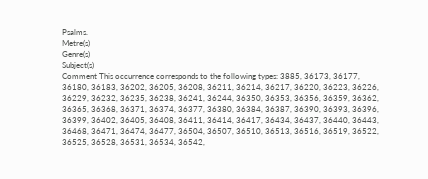Psalms.
Metre(s)
Genre(s)
Subject(s)
Comment This occurrence corresponds to the following types: 3885, 36173, 36177, 36180, 36183, 36202, 36205, 36208, 36211, 36214, 36217, 36220, 36223, 36226, 36229, 36232, 36235, 36238, 36241, 36244, 36350, 36353, 36356, 36359, 36362, 36365, 36368, 36371, 36374, 36377, 36380, 36384, 36387, 36390, 36393, 36396, 36399, 36402, 36405, 36408, 36411, 36414, 36417, 36434, 36437, 36440, 36443, 36468, 36471, 36474, 36477, 36504, 36507, 36510, 36513, 36516, 36519, 36522, 36525, 36528, 36531, 36534, 36542,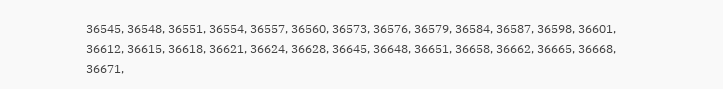36545, 36548, 36551, 36554, 36557, 36560, 36573, 36576, 36579, 36584, 36587, 36598, 36601, 36612, 36615, 36618, 36621, 36624, 36628, 36645, 36648, 36651, 36658, 36662, 36665, 36668, 36671,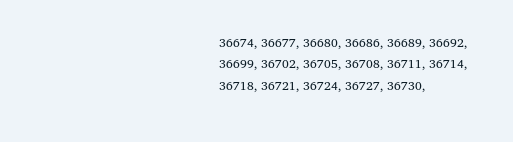36674, 36677, 36680, 36686, 36689, 36692, 36699, 36702, 36705, 36708, 36711, 36714, 36718, 36721, 36724, 36727, 36730,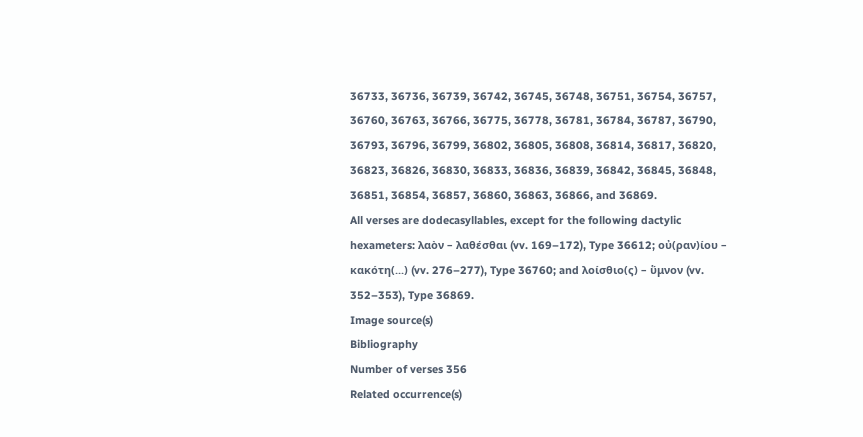36733, 36736, 36739, 36742, 36745, 36748, 36751, 36754, 36757, 36760, 36763, 36766, 36775, 36778, 36781, 36784, 36787, 36790, 36793, 36796, 36799, 36802, 36805, 36808, 36814, 36817, 36820, 36823, 36826, 36830, 36833, 36836, 36839, 36842, 36845, 36848, 36851, 36854, 36857, 36860, 36863, 36866, and 36869.
All verses are dodecasyllables, except for the following dactylic hexameters: λαὸν – λαθέσθαι (vv. 169–172), Type 36612; οὐ(ραν)ίου – κακότη(...) (vv. 276–277), Type 36760; and λοίσθιο(ς) – ὕμνον (vv. 352–353), Type 36869.
Image source(s)
Bibliography
Number of verses 356
Related occurrence(s)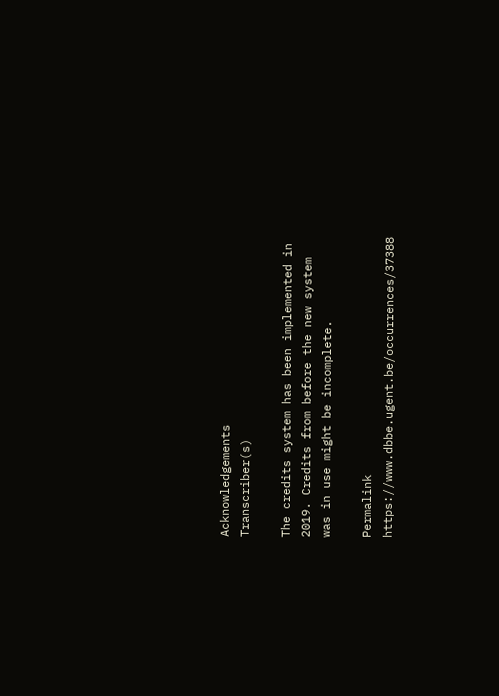Acknowledgements
Transcriber(s)

The credits system has been implemented in 2019. Credits from before the new system was in use might be incomplete.

Permalink https://www.dbbe.ugent.be/occurrences/37388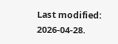Last modified: 2026-04-28.